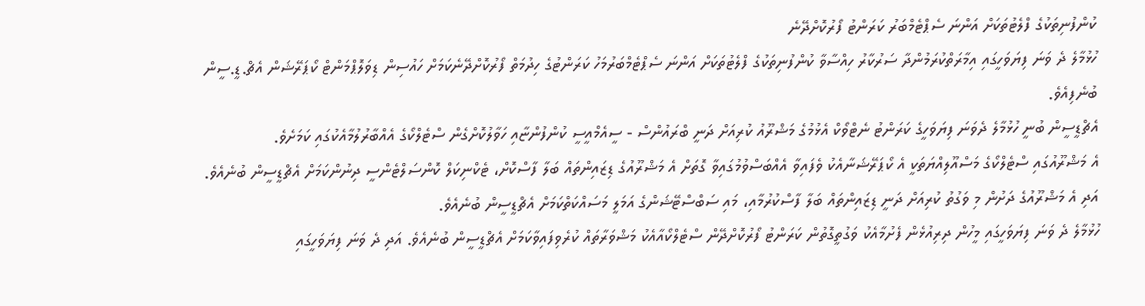ކުންފުނިތަކުގެ ފްލެޓުތަކަށް އަންނަ ސެޕްޓެމްބަރު ކަރަންޓު ފޯރުކޮށްދޭނެ
ހުޅުމާލެ ދެ ވަނަ ފިޔަވަހީގައި އިމާރަތްކުރަމުންދާ ސަރުކާރު ހިއްސާވާ ކުންފުނިތަކުގެ ފްލެޓުތަކަށް އަންނަ ސެޕްޓެމްބަރުމަހު ކަރަންޓުގެ ހިދުމަތް ފޯރުކޮށްދޭނެކަމަށް ހައުސިން ޑިވަލޮޕްމަންޓް ކޯޕަރޭޝަން އެޗް.ޑީ.ސީން ބުނެފިއެވެ.
އެޗްޑީސީން ބުނީ ހުޅުމާލެ ދެވަނަ ފިޔަވަހީގެ ކަރަންޓު ނެޓްވޯކް އެޅުމުގެ މަޝްރޫއު ކުރިއަށް ދަނީ ބްރައުންސް - ސީއެމްއީސީ ކުންފުންޏާއި ހަވާލުކޮށްގެން ސްޓެލްކޯގެ އެއްބާރުލުމާއެކުގައި ކަމަށެވެ.
އެ މަޝްރޫއުގައި ސްޓެލްކޯގެ މަސްއޫލިއްޔަތަކީ އެ ކޯޕަރޭޝަނާއެކު ވެފައިވާ އެއްބަސްވުމުގައިވާ ގޮތަށް އެ މަޝްރޫއުގެ ޑިޒައިންތައް ބަލާ ފާސްކޮށް، ޓެކްނިކަލް ކޮންސަލްޓެންސީ ދިނުންކަމަށް އެޗްޑީސީން ބުނެއެވެ. އަދި އެ މަޝްރޫއުގެ ދަށުން މި ވަގުތު ކުރިއަށް ދަނީ ޑިޒައިންތައް ބަލާ ފާސްކުރުމާއި، މައި ސަބްސްޓޭޝަންގެ އަމަލީ މަސައްކަތްކަމަށް އެޗްޑީސީން ބުނެއެވެ.
ހުޅުމާލެ ދެ ވަނަ ފިޔަވަހީގައި މީހުން ދިރިއުޅެން ފެށުމާއެކު ވަގުތީގޮތުން ކަރަންޓު ފޯރުކޮށްދޭން ސްޓެލްކޯއާއެކު މަޝްވަރާތައް ކުރެވިފައިވާކަމަށް އެޗްޑީސީން ބުނެއެވެ. އަދި ދެ ވަނަ ފިޔަވަހީގައި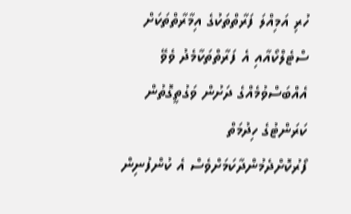ހުރި އަމިއްލަ ފަރާތްތަކުގެ އިމާރާތްތަކަށް ސްޓެލްކޯއާއި އެ ފަރާތްތަކާމެދު ވެވޭ އެއްބަސްވުމެއްގެ ދަށުން ވަގުތީގޮތުން ކަރަންޓުގެ ހިދުމަތް ފޯރުކޮށްދެމުންދާކަމަށްވެސް އެ ކުންފުނިން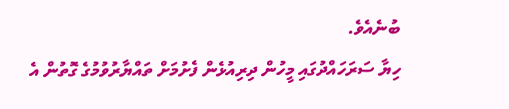ބުނެއެވެ.
ހިޔާ ސަރަހައްދުގައި މީހުން ދިރިއުޅެން ފެށުމަށް ތައްޔާރުވުމުގެ ގޮތުން އެ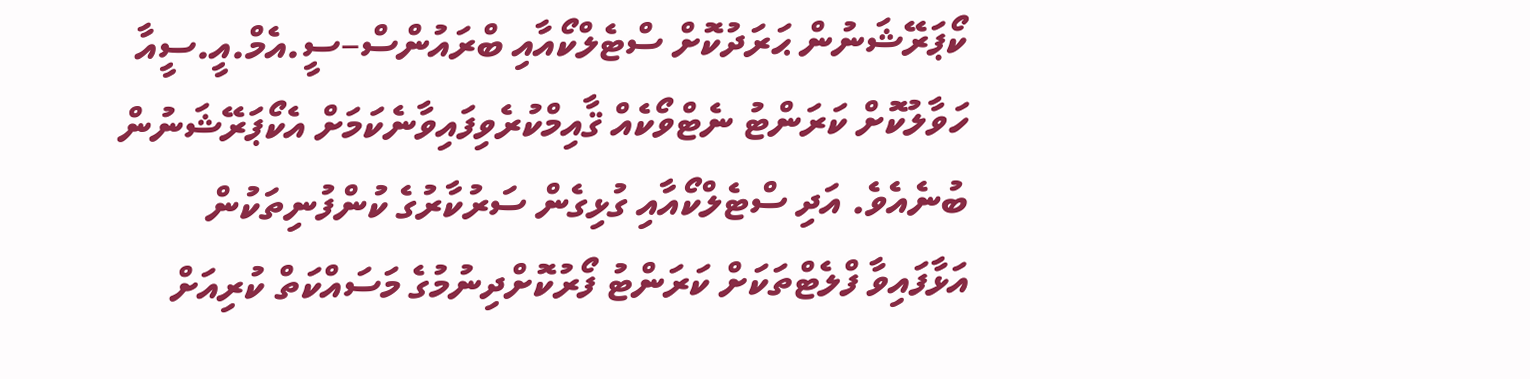ކޯޕަރޭޝަނުން ޙަރަދުކޮށް ސްޓެލްކޯއާއި ބްރައުންސް–ސީ.އެމް.އީ.ސީއާ ހަވާލުކޮށް ކަރަންޓު ނެޓްވޯކެއް ޤާއިމްކުރެވިފައިވާނެކަމަށް އެކޯޕަރޭޝަނުން ބުނެއެވެ. އަދި ސްޓެލްކޯއާއި ގުޅިގެން ސަރުކާރުގެ ކުންފުނިތަކުން އަޅާފައިވާ ފްލެޓްތަކަށް ކަރަންޓު ފޯރުކޮށްދިނުމުގެ މަސައްކަތް ކުރިއަށް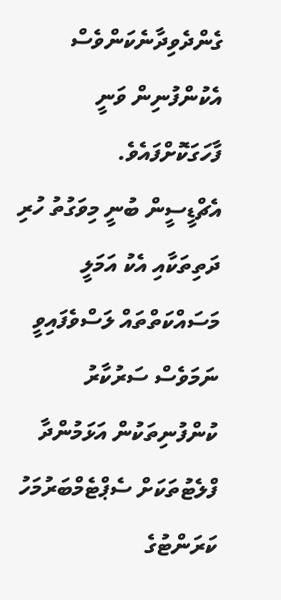ގެންދެވިދާނެކަންވެސް އެކުންފުނިން ވަނީ ފާހަގަކޮށްފައެވެ.
އެޗްޑީސީން ބުނީ މިވަގުތު ހުރި ދަތިތަކާއި އެކު އަމަލީ މަސައްކަތްތައް ލަސްވެފައިވީ ނަމަވެސް ސަރުކާރު ކުންފުނިތަކުން އަޅަމުންދާ ފްލެޓުތަކަށް ސެޕްޓެމްބަރުމަހު ކަރަންޓުގެ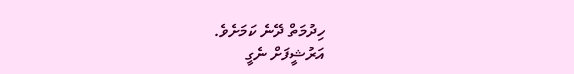ހިދުމަތް ދޭނެ ކަމަށެވެ.
އަރުޝީފަށް ނެގީ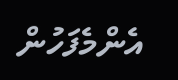އެންމެފަހުން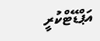އަޕްޑޭޓްކުރީ